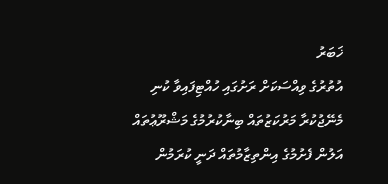ޚަބަރު
އުތުރުގެ ވިއްސަކަށް ރަށުގައި ހުއްޓިފައިވާ ކުނި މެނޭޖުކުރާ މަރުކަޒުތައް ބިނާކުރުމުގެ މަޝްރޫޢުތައް އަލުން ފެށުމުގެ އިންތިޒާމުތައް ދަނީ ކުރަމުން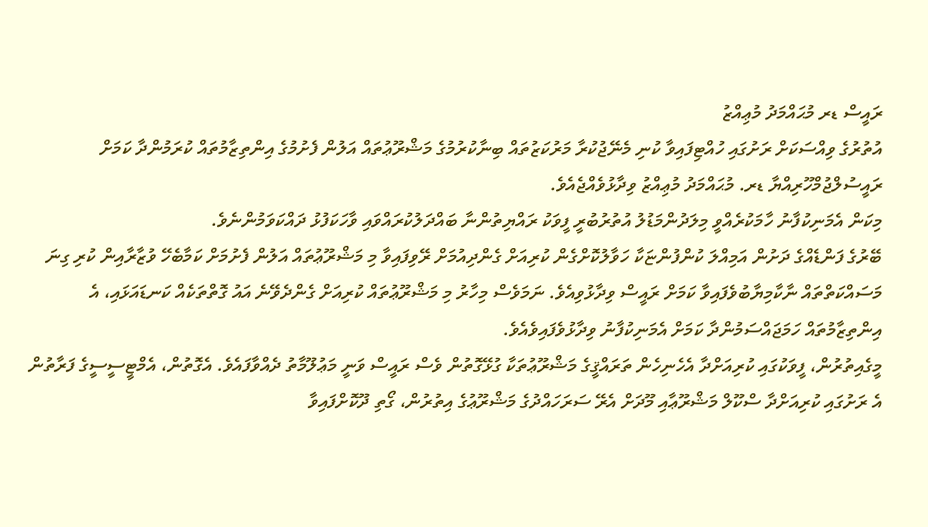ރައީސް ޑރ މުޙައްމަދު މުޢިއްޒު
އުތުރުގެ ވިއްސަކަށް ރަށުގައި ހުއްޓިފައިވާ ކުނި މެނޭޖުކުރާ މަރުކަޒުތައް ބިނާކުރުމުގެ މަޝްރޫޢުތައް އަލުން ފެށުމުގެ އިންތިޒާމުތައް ކުރަމުންދާ ކަމަށް ރައީސުލްޖުމްހޫރިއްޔާ ޑރ. މުޙައްމަދު މުޢިއްޒު ވިދާޅުވެއްޖެއެވެ.
މިކަން އެމަނިކުފާނު ހާމަކުރެއްވީ މިލަދުންމަޑުލު އުތުރުބުރީ ފީވަކު ރައްޔިތުންނާ ބައްދަލުކުރައްވައި ވާހަކަފުޅު ދައްކަވަމުންނެވެ.
ބޭރުގެ ފަންޑެއްގެ ދަށުން އަމިއްލަ ކުންފުންޏަކާ ހަވާލުކޮށްގެން ކުރިއަށް ގެންދިއުމަށް ރޭވިފައިވާ މި މަޝްރޫޢުތައް އަލުން ފެށުމަށް ކަމާބެހޭ ވުޒާރާއިން ކުރި ގިނަ މަސައްކަތްތައް ނާކާމިޔާބުވެފައިވާ ކަމަށް ރައީސް ވިދާޅުވިއެވެ. ނަމަވެސް މިހާރު މި މަޝްރޫޢުތައް ކުރިއަށް ގެންދެވޭނެ އައު ގޮތްތަކެއް ކަނޑައަޅައި، އެ އިންތިޒާމުތައް ހަމަޖައްސަމުންދާ ކަމަށް އެމަނިކުފާނު ވިދާޅުވެފައިވެއެވެ.
މީގެއިތުރުން، ފީވަކުގައި ކުރިއަށްދާ އެހެނިހެން ތަރައްޤީގެ މަޝްރޫޢުތަކާ ގުޅޭގޮތުން ވެސް ރައީސް ވަނީ މަޢުލޫމާތު ދެއްވާފައެވެ. އެގޮތުން، އެމްޓީސީސީގެ ފަރާތުން އެ ރަށުގައި ކުރިއަށްދާ ސްކޫލް މަޝްރޫޢާއި މޫދަށް އެރޭ ސަރަހައްދުގެ މަޝްރޫޢުގެ އިތުރުން، ގޯތި ދޫކޮށްފައިވާ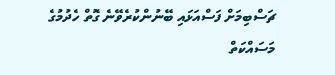ޗަސްބިމަށް ފަސްއަޅައި ބޭނުންކުރެވޭނެ ގޮތް ހެދުމުގެ މަސައްކަތް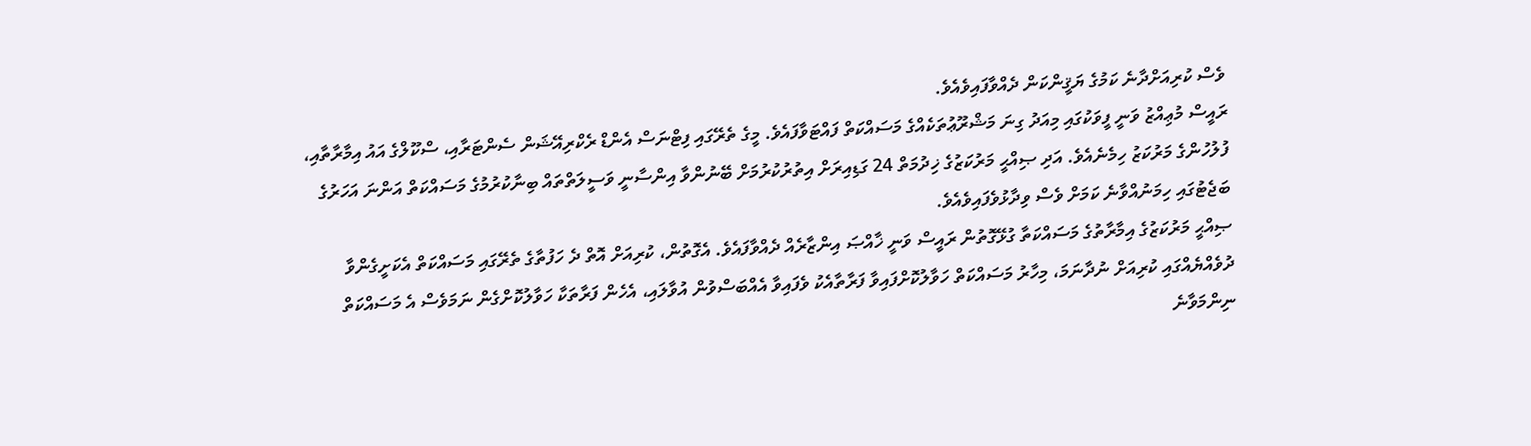ވެސް ކުރިއަށްދާނެ ކަމުގެ ޔަޤީންކަން ދެއްވާފައިވެއެވެ.
ރައީސް މުޢިއްޒު ވަނީ ފީވަކުގައި މިއަދު ގިނަ މަޝްރޫޢުތަކެއްގެ މަސައްކަތް ފައްޓަވާފައެވެ. މީގެ ތެރޭގައި ފިޓްނަސް އެންޑް ރެކްރިއޭޝަން ސެންޓަރާއި، ސްކޫލްގެ އައު އިމާރާތާއި، ފުލުހުންގެ މަރުކަޒު ހިމެނެއެވެ. އަދި ޞިއްޙީ މަރުކަޒުގެ ޚިދުމަތް 24 ގަޑިއިރަށް އިތުރުކުރުމަށް ބޭނުންވާ އިންސާނީ ވަސީލަތްތައް ބިނާކުރުމުގެ މަސައްކަތް އަންނަ އަހަރުގެ ބަޖެޓުގައި ހިމަނުއްވާނެ ކަމަށް ވެސް ވިދާޅުވެފައިވެއެވެ.
ޞިއްޙީ މަރުކަޒުގެ އިމާރާތުގެ މަސައްކަތާ ގުޅޭގޮތުން ރައީސް ވަނީ ޚާއްޞަ އިންޒާރެއް ދެއްވާފައެވެ. އެގޮތުން، ކުރިއަށް އޮތް ދެ ހަފުތާގެ ތެރޭގައި މަސައްކަތް އެކަށީގެންވާ ދުވެއްޔެއްގައި ކުރިއަށް ނުދާނަމަ، މިހާރު މަސައްކަތް ހަވާލުކޮށްފައިވާ ފަރާތާއެކު ވެފައިވާ އެއްބަސްވުން އުވާލައި، އެހެން ފަރާތަކާ ހަވާލުކޮށްގެން ނަމަވެސް އެ މަސައްކަތް ނިންމަވާނެ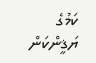ކަމުގެ ޔަޤީންކަން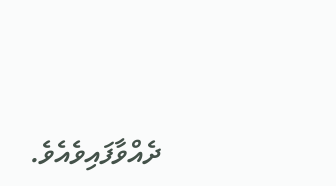ދެއްވާފައިވެއެވެ.